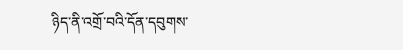ཉིད་ནི་འགྲོ་བའི་དོན་དབུགས་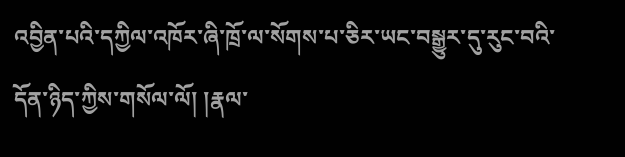འབྱིན་པའི་དཀྱིལ་འཁོར་ཞི་ཁྲོ་ལ་སོགས་པ་ཅིར་ཡང་བསྒྱུར་དུ་རུང་བའི་དོན་ཉིད་ཀྱིས་གསོལ་ལོ། །རྣལ་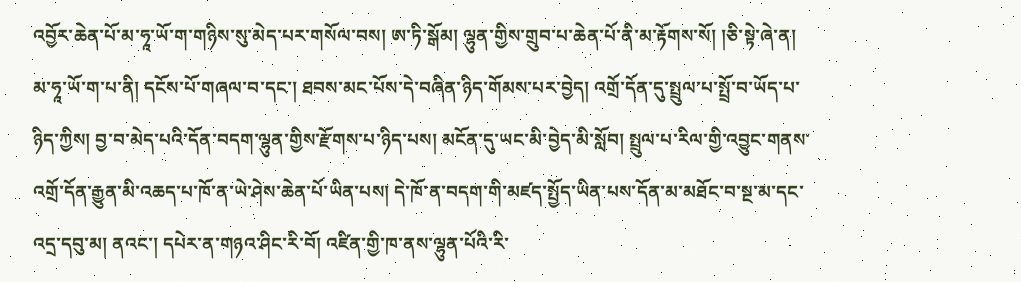འབྱོར་ཆེན་པོ་མ་ཧཱ་ཡོ་ག་གཉིས་སུ་མེད་པར་གསོལ་བས། ཨ་ཏི་སྒོམ། ལྷུན་གྱིས་གྲུབ་པ་ཆེན་པོ་ནི་མ་རྟོགས་སོ། །ཅི་སྟེ་ཞེ་ན། མ་ཧཱ་ཡོ་ག་པ་ནི། དངོས་པོ་གཞལ་བ་དང་། ཐབས་མང་པོས་དེ་བཞིན་ཉིད་གོམས་པར་བྱེད། འགྲོ་དོན་དུ་སྤྲུལ་པ་སྤྲོ་བ་ཡོད་པ་ཉིད་ཀྱིས། བྱ་བ་མེད་པའི་དོན་བདག་ལྷུན་གྱིས་རྫོགས་པ་ཉིད་པས། མངོན་དུ་ཡང་མི་བྱེད་མི་སློབ། སྤྲུལ་པ་རིལ་གྱི་འབྱུང་གནས་འགྲོ་དོན་རྒྱུན་མི་འཆད་པ་ཁོ་ན་ཡེ་ཤེས་ཆེན་པོ་ཡིན་པས། དེ་ཁོ་ན་བདག་གི་མཛད་སྤྱོད་ཡིན་པས་དོན་མ་མཐོང་བ་སྔ་མ་དང་འདྲ་དབུ་མ། ནའང་། དཔེར་ན་གཉའ་ཤིང་རི་བོ། འཛིན་གྱི་ཁ་ནས་ལྷུན་པོའི་རི་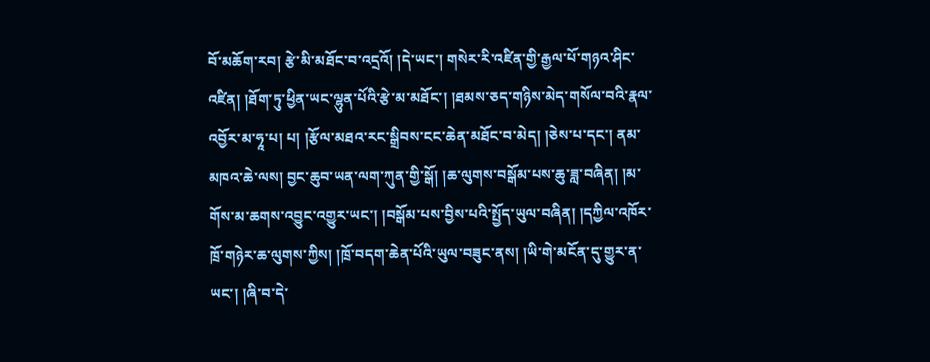བོ་མཆོག་རབ། རྩེ་མི་མཐོང་བ་འདྲའོ། །དེ་ཡང་། གསེར་རི་འཛིན་གྱི་རྒྱལ་པོ་གཉའ་ཤིང་འཛིན། །ཐོག་ཏུ་ཕྱིན་ཡང་ལྷུན་པོའི་རྩེ་མ་མཐོང་། །ཐམས་ཅད་གཉིས་མེད་གསོལ་བའི་རྣལ་འབྱོར་མ་ཧཱ་པ། པ། །རྩོལ་མཐའ་རང་སྒྲིབས་ངང་ཆེན་མཐོང་བ་མེད། །ཅེས་པ་དང་། ནམ་མཁའ་ཆེ་ལས། བྱང་ཆུབ་ཡན་ལག་ཀུན་གྱི་སྒོ། །ཆ་ལུགས་བསྒོམ་པས་ཆུ་ཟླ་བཞིན། །མ་གོས་མ་ཆགས་འབྱུང་འགྱུར་ཡང་། །བསྒོམ་པས་བྱིས་པའི་སྤྱོད་ཡུལ་བཞིན། །དཀྱིལ་འཁོར་ཁྲོ་གཉེར་ཆ་ལུགས་ཀྱིས། །ཁྲོ་བདག་ཆེན་པོའི་ཡུལ་བཟུང་ནས། །ཡི་གེ་མངོན་དུ་གྱུར་ན་ཡང་། །ཞི་བ་དེ་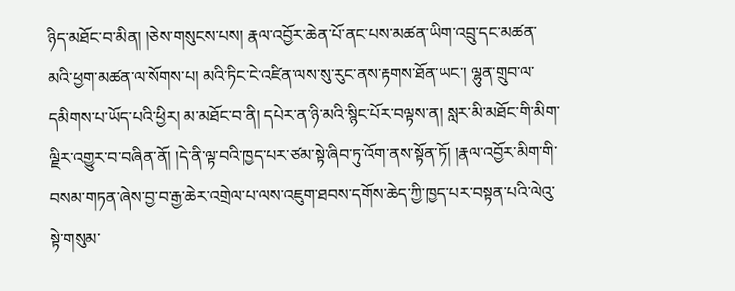ཉིད་མཐོང་བ་མིན། །ཅེས་གསུངས་པས། རྣལ་འབྱོར་ཆེན་པོ་ནང་པས་མཚན་ཡིག་འབྲུ་དང་མཚན་མའི་ཕྱག་མཚན་ལ་སོགས་པ། མའི་ཏིང་ངེ་འཛིན་ལས་སུ་རུང་ནས་རྟགས་ཐོན་ཡང་། ལྷུན་གྲུབ་ལ་དམིགས་པ་ཡོད་པའི་ཕྱིར། མ་མཐོང་བ་ནི། དཔེར་ན་ཉི་མའི་སྙིང་པོར་བལྟས་ན། སླར་མི་མཐོང་གི་མིག་ལྗིར་འགྱུར་བ་བཞིན་ནོ། །དེ་ནི་ལྟ་བའི་ཁྱད་པར་ཙམ་སྟེ་ཞིབ་ཏུ་འོག་ནས་སྟོན་ཏོ། །རྣལ་འབྱོར་མིག་གི་བསམ་གཏན་ཞེས་བྱ་བ་རྒྱ་ཆེར་འགྲེལ་པ་ལས་འཇུག་ཐབས་དགོས་ཆེད་ཀྱི་ཁྱད་པར་བསྟན་པའི་ལེའུ་སྟེ་གསུམ་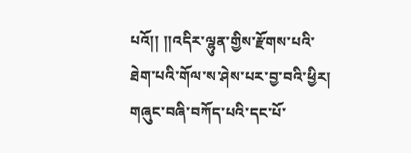པའོ།། །།འདིར་ལྷུན་གྱིས་རྫོགས་པའི་ཐེག་པའི་གོལ་ས་ཤེས་པར་བྱ་བའི་ཕྱིར། གཞུང་བཞི་བཀོད་པའི་དང་པོ་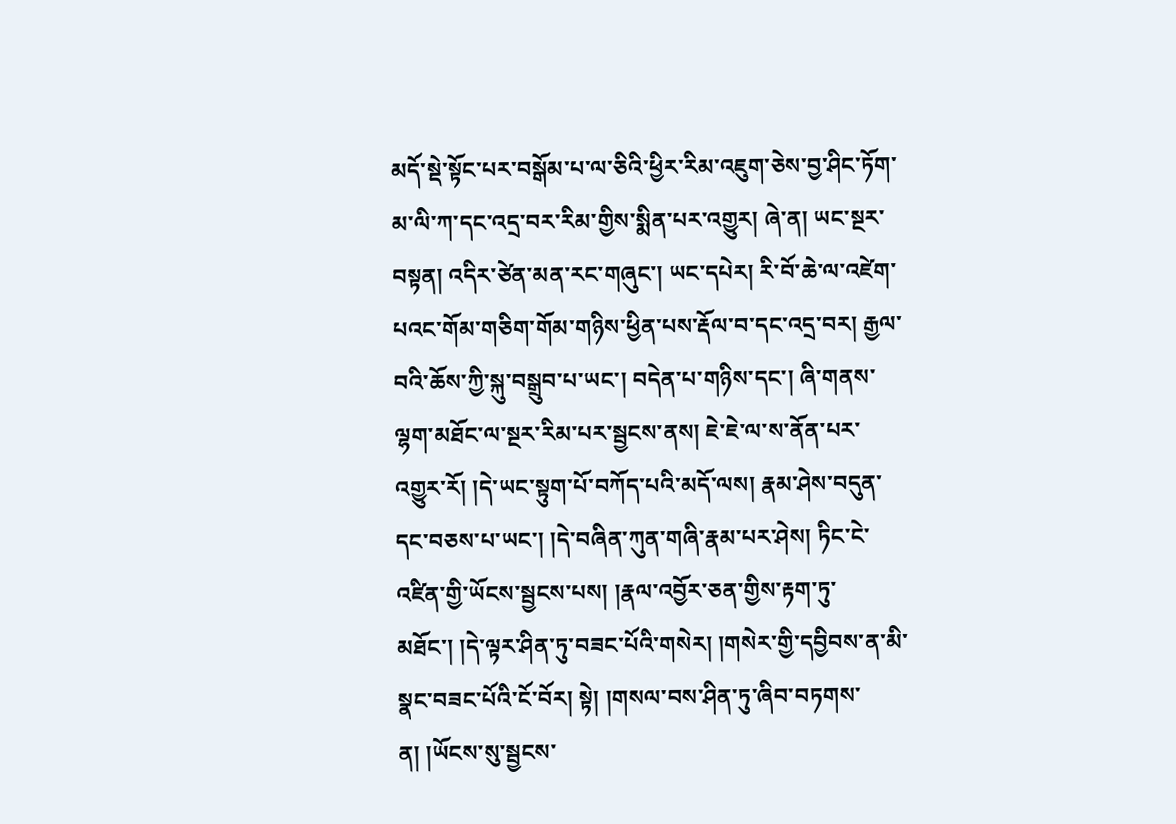མདོ་སྡེ་སྟོང་པར་བསྒོམ་པ་ལ་ཅིའི་ཕྱིར་རིམ་འཇུག་ཅེས་བྱ་ཤིང་ཏོག་མ་ལི་ཀ་དང་འདྲ་བར་རིམ་གྱིས་སྨིན་པར་འགྱུར། ཞེ་ན། ཡང་སྔར་བསྟན། འདིར་ཙེན་མན་རང་གཞུང་། ཡང་དཔེར། རི་བོ་ཆེ་ལ་འཛེག་པའང་གོམ་གཅིག་གོམ་གཉིས་ཕྱིན་པས་རྡོལ་བ་དང་འདྲ་བར། རྒྱལ་བའི་ཆོས་ཀྱི་སྐུ་བསྒྲུབ་པ་ཡང་། བདེན་པ་གཉིས་དང་། ཞི་གནས་ལྷག་མཐོང་ལ་སྔར་རིམ་པར་སྦྱངས་ནས། ཇེ་ཇེ་ལ་ས་ནོན་པར་འགྱུར་རོ། །དེ་ཡང་སྟུག་པོ་བཀོད་པའི་མདོ་ལས། རྣམ་ཤེས་བདུན་དང་བཅས་པ་ཡང་། །དེ་བཞིན་ཀུན་གཞི་རྣམ་པར་ཤེས། ཏིང་ངེ་འཛིན་གྱི་ཡོངས་སྦྱངས་པས། །རྣལ་འབྱོར་ཅན་གྱིས་རྟག་ཏུ་མཐོང་། །དེ་ལྟར་ཤིན་ཏུ་བཟང་པོའི་གསེར། །གསེར་གྱི་དབྱིབས་ན་མི་སྣང་བཟང་པོའི་ངོ་བོར། སྟེ། །གསལ་བས་ཤིན་ཏུ་ཞིབ་བཏགས་ན། །ཡོངས་སུ་སྦྱངས་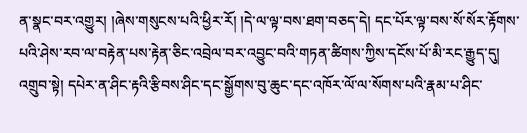ན་སྣང་བར་འགྱུར། །ཞེས་གསུངས་པའི་ཕྱིར་རོ། །དེ་ལ་ལྟ་བས་ཐག་བཅད་དེ། དང་པོར་ལྟ་བས་སོ་སོར་རྟོགས་པའི་ཤེས་རབ་ལ་བརྟེན་པས་རྟེན་ཅིང་འབྲེལ་བར་འབྱུང་བའི་གཏན་ཚིགས་ཀྱིས་དངོས་པོ་མི་རང་རྒྱུད་དུ། འགྲུབ་སྟེ། དཔེར་ན་ཤིང་རྟའི་རྩིབས་ཤིང་དང་སྒྱོགས་བུ་ཆུང་དང་འཁོར་ལོ་ལ་སོགས་པའི་རྣམ་པ་ཤིང་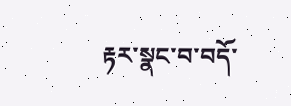རྟར་སྣང་བ་བདོ་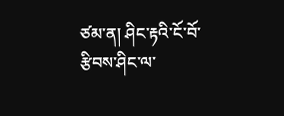ཙམ་ན། ཤིང་རྟའི་ངོ་བོ་རྩིབས་ཤིང་ལ་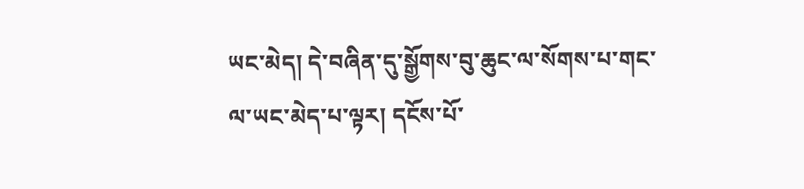ཡང་མེད། དེ་བཞིན་དུ་སྒྱོགས་བུ་ཆུང་ལ་སོགས་པ་གང་ལ་ཡང་མེད་པ་ལྟར། དངོས་པོ་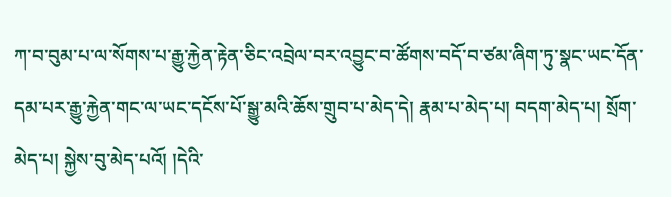ཀ་བ་བུམ་པ་ལ་སོགས་པ་རྒྱུ་རྐྱེན་རྟེན་ཅིང་འབྲེལ་བར་འབྱུང་བ་ཚོགས་བདོ་བ་ཙམ་ཞིག་ཏུ་སྣང་ཡང་དོན་དམ་པར་རྒྱུ་རྐྱེན་གང་ལ་ཡང་དངོས་པོ་སྒྱུ་མའི་ཆོས་གྲུབ་པ་མེད་དེ། རྣམ་པ་མེད་པ། བདག་མེད་པ། སྲོག་མེད་པ། སྐྱེས་བུ་མེད་པའོ། །དེའི་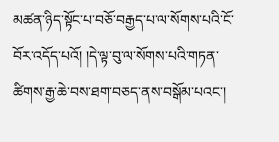མཚན་ཉིད་སྟོང་པ་བཅོ་བརྒྱད་པ་ལ་སོགས་པའི་ངོ་བོར་འདོད་པའོ། །དེ་ལྟ་བུ་ལ་སོགས་པའི་གཏན་ཚིགས་རྒྱ་ཆེ་བས་ཐག་བཅད་ནས་བསྒོམ་པའང་།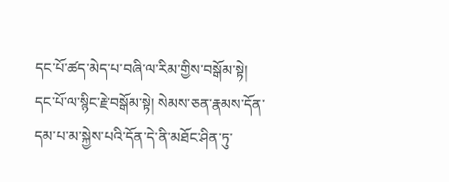དང་པོ་ཚད་མེད་པ་བཞི་ལ་རིམ་གྱིས་བསྒོམ་སྟེ། དང་པོ་ལ་སྙིང་རྗེ་བསྒོམ་སྟེ། སེམས་ཅན་རྣམས་དོན་དམ་པ་མ་སྐྱེས་པའི་དོན་དེ་ནི་མཐོང་ཤིན་ཏུ་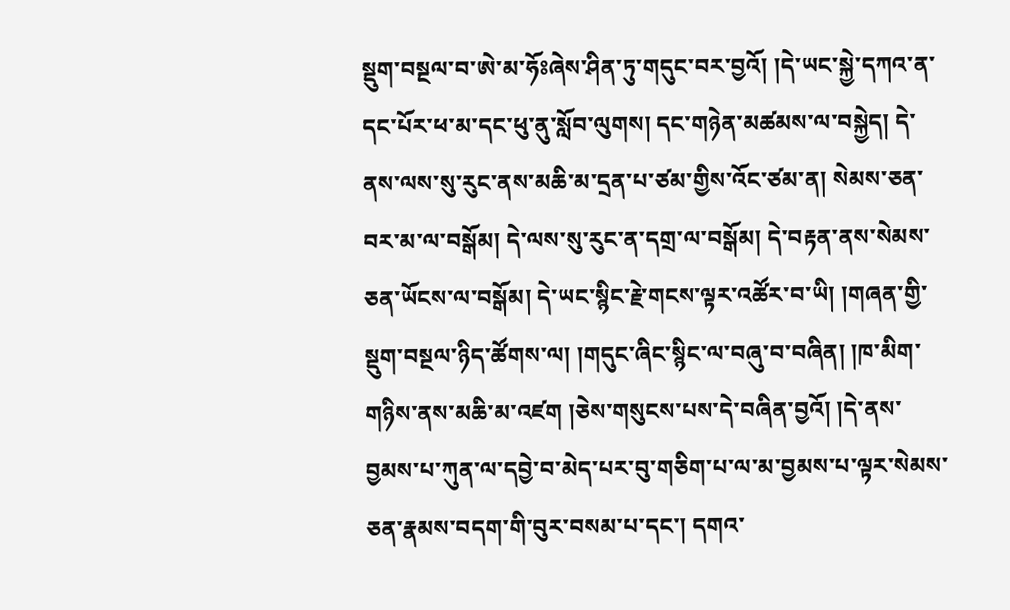སྡུག་བསྔལ་བ་ཨེ་མ་ཧོཿཞེས་ཤིན་ཏུ་གདུང་བར་བྱའོ། །དེ་ཡང་སྐྱེ་དཀའ་ན་དང་པོར་ཕ་མ་དང་ཕུ་ནུ་སློབ་ལུགས། དང་གཉེན་མཚམས་ལ་བསྐྱེད། དེ་ནས་ལས་སུ་རུང་ནས་མཆི་མ་དྲན་པ་ཙམ་གྱིས་འོང་ཙམ་ན། སེམས་ཅན་བར་མ་ལ་བསྒོམ། དེ་ལས་སུ་རུང་ན་དགྲ་ལ་བསྒོམ། དེ་བརྟན་ནས་སེམས་ཅན་ཡོངས་ལ་བསྒོམ། དེ་ཡང་སྙིང་རྗེ་གངས་ལྟར་འཚོར་བ་ཡི། །གཞན་གྱི་སྡུག་བསྔལ་ཉིད་ཚོགས་ལ། །གདུང་ཞིང་སྙིང་ལ་བཞུ་བ་བཞིན། །ཁ་མིག་གཉིས་ནས་མཆི་མ་འཛག །ཅེས་གསུངས་པས་དེ་བཞིན་བྱའོ། །དེ་ནས་བྱམས་པ་ཀུན་ལ་དབྱེ་བ་མེད་པར་བུ་གཅིག་པ་ལ་མ་བྱམས་པ་ལྟར་སེམས་ཅན་རྣམས་བདག་གི་བུར་བསམ་པ་དང་། དགའ་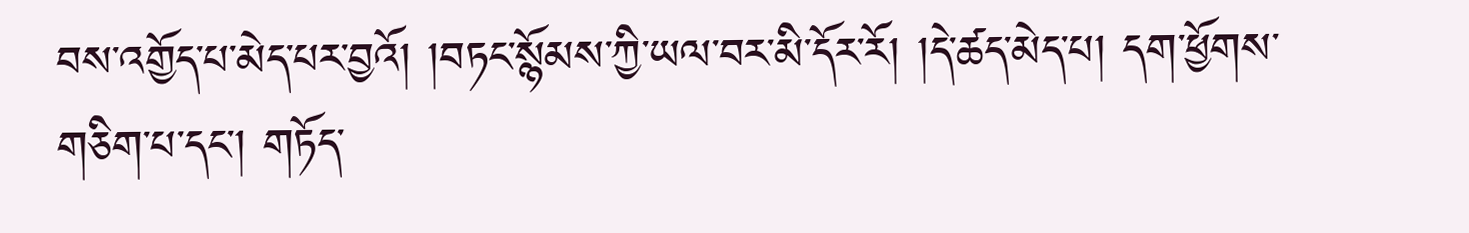བས་འགྱོད་པ་མེད་པར་བྱའོ། །བཏང་སྙོམས་ཀྱི་ཡལ་བར་མི་དོར་རོ། །དེ་ཚད་མེད་པ། དག་ཕྱོགས་གཅིག་པ་དང་། གཏོད་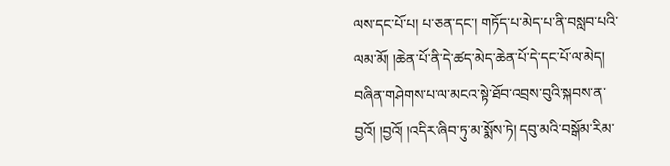ལས་དང་པོ་པ། པ་ཅན་དང་། གཏོད་པ་མེད་པ་ནི་བསླབ་པའི་ལམ་མོ། །ཆེན་པོ་ནི་དེ་ཚད་མེད་ཆེན་པོ་དེ་དང་པོ་ལ་མེད། བཞིན་གཤེགས་པ་ལ་མངའ་སྟེ་ཐོབ་འབྲས་བུའི་སྐབས་ན་བྱའོ། །བྱའོ། །འདིར་ཞིབ་ཏུ་མ་སྨོས་ཏེ། དབུ་མའི་བསྒོམ་རིམ་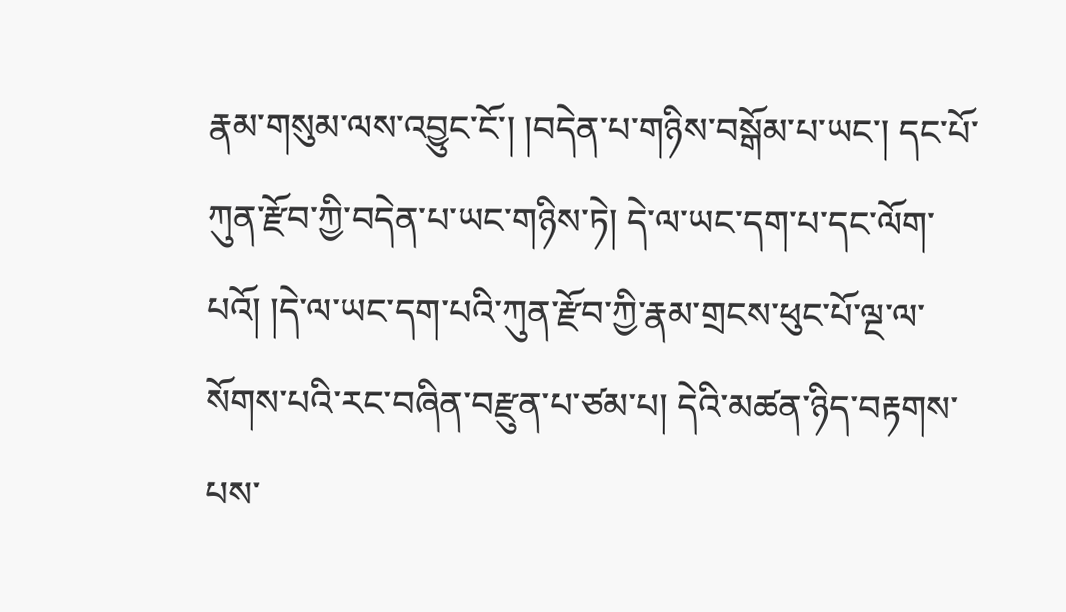རྣམ་གསུམ་ལས་འབྱུང་ངོ་། །བདེན་པ་གཉིས་བསྒོམ་པ་ཡང་། དང་པོ་ཀུན་རྫོབ་ཀྱི་བདེན་པ་ཡང་གཉིས་ཏེ། དེ་ལ་ཡང་དག་པ་དང་ལོག་པའོ། །དེ་ལ་ཡང་དག་པའི་ཀུན་རྫོབ་ཀྱི་རྣམ་གྲངས་ཕུང་པོ་ལྔ་ལ་སོགས་པའི་རང་བཞིན་བརྫུན་པ་ཙམ་པ། དེའི་མཚན་ཉིད་བརྟགས་པས་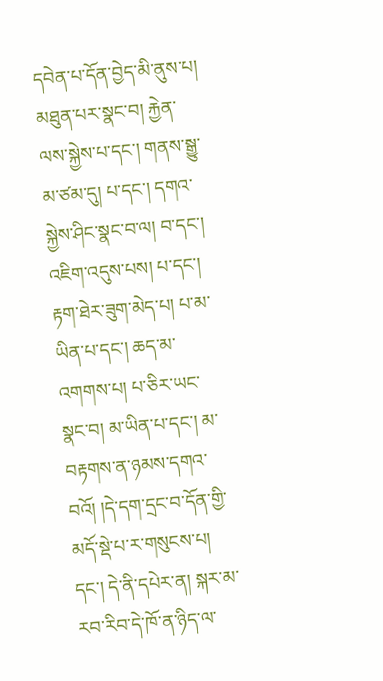དབེན་པ་དོན་བྱེད་མི་ནུས་པ། མཐུན་པར་སྣང་བ། རྐྱེན་ལས་སྐྱེས་པ་དང་། གནས་སྒྱུ་མ་ཙམ་དུ། པ་དང་། དགའ་སྐྱེས་ཤིང་སྣང་བ་ལ། བ་དང་། འཇིག་འདུས་པས། པ་དང་། རྟག་ཐེར་ཟུག་མེད་པ། པ་མ་ཡིན་པ་དང་། ཆད་མ་འགགས་པ། པ་ཅིར་ཡང་སྣང་བ། མ་ཡིན་པ་དང་། མ་བརྟགས་ན་ཉམས་དགའ་བའོ། །དེ་དག་དྲང་བ་དོན་གྱི་མདོ་སྡེ་པ་ར་གསུངས་པ། དང་། དེ་ནི་དཔེར་ན། སྐར་མ་རབ་རིབ་དེ་ཁོ་ན་ཉིད་ལ་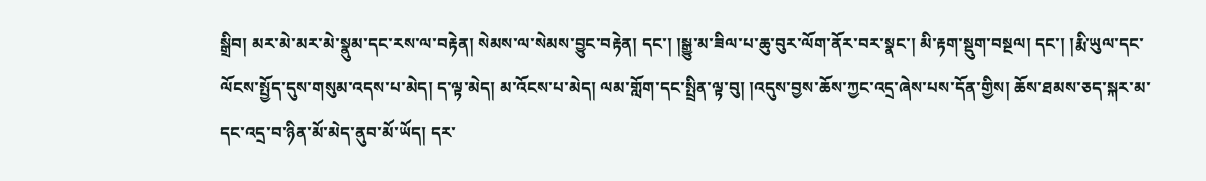སྒྲིབ། མར་མེ་མར་མེ་སྣུམ་དང་རས་ལ་བརྟེན། སེམས་ལ་སེམས་བྱུང་བརྟེན། དང་། །སྒྱུ་མ་ཟིལ་པ་ཆུ་བུར་ལོག་ནོར་བར་སྣང་། མི་རྟག་སྡུག་བསྔལ། དང་། །རྨི་ཡུལ་དང་ལོངས་སྤྱོད་དུས་གསུམ་འདས་པ་མེད། ད་ལྟ་མེད། མ་འོངས་པ་མེད། ལམ་གློག་དང་སྤྲིན་ལྟ་བུ། །འདུས་བྱས་ཆོས་ཀྱང་འདྲ་ཞེས་པས་དོན་གྱིས། ཆོས་ཐམས་ཅད་སྐར་མ་དང་འདྲ་བ་ཉིན་མོ་མེད་ནུབ་མོ་ཡོད། དར་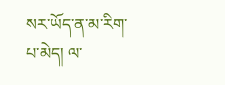སར་ཡོད་ན་མ་རིག་པ་མེད། ལ་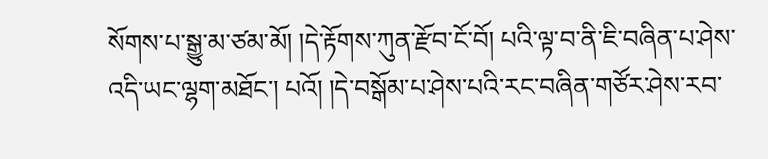སོགས་པ་སྒྱུ་མ་ཙམ་མོ། །དེ་རྟོགས་ཀུན་རྫོབ་ངོ་བོ། པའི་ལྟ་བ་ནི་ཇི་བཞིན་པ་ཤེས་འདི་ཡང་ལྷག་མཐོང་། པའོ། །དེ་བསྒོམ་པ་ཤེས་པའི་རང་བཞིན་གཙོར་ཤེས་རབ་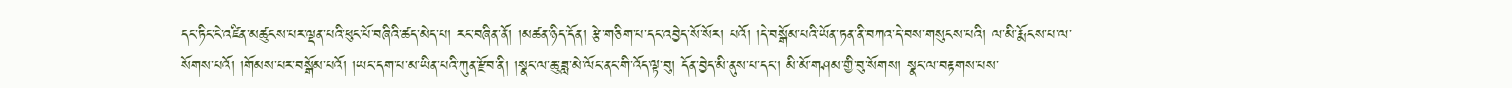དང་ཏིང་ངེ་འཛིན་མཚུངས་པར་ལྡན་པའི་ཕུང་པོ་བཞིའི་ཚད་མེད་པ། རང་བཞིན་ནོ། །མཚན་ཉིད་དོན། རྩེ་གཅིག་པ་དང་འབྱེད་སོ་སོར། པའོ། །དེ་བསྒོམ་པའི་ཡོན་ཏན་ནི་བཀའ་དེ་བས་གསུངས་པའི། ལ་མི་རྨོངས་པ་ལ་སོགས་པའོ། །གོམས་པར་བསྒོམ་པའོ། །ཡང་དག་པ་མ་ཡིན་པའི་ཀུན་རྫོབ་ནི། །སྣང་ལ་ཆུ་ཟླ་མེ་ལོང་ནང་གི་འོད་ལྟ་བུ། དོན་བྱེད་མི་ནུས་པ་དང་། མི་མོ་གཤམ་གྱི་བུ་སོགས། སྣང་ལ་བརྟགས་པས་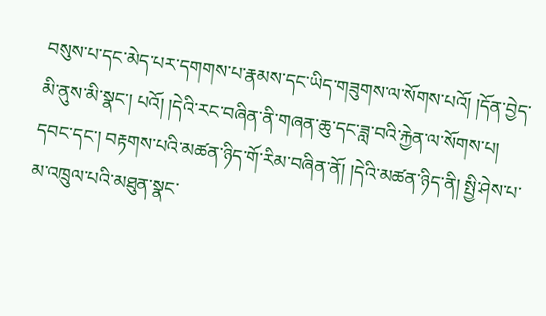བསུས་པ་དང་མེད་པར་དགགས་པ་རྣམས་དང་ཡིད་གཟུགས་ལ་སོགས་པའོ། །དོན་བྱེད་མི་ནུས་མི་སྣང་། པའོ། །དེའི་རང་བཞིན་ནི་གཞན་ཆུ་དང་ཟླ་བའི་རྐྱེན་ལ་སོགས་པ། དབང་དང་། བརྟགས་པའི་མཚན་ཉིད་གོ་རིམ་བཞིན་ནོ། །དེའི་མཚན་ཉིད་ནི། སྤྱི་ཤེས་པ་མ་འཁྲུལ་པའི་མཐུན་སྣང་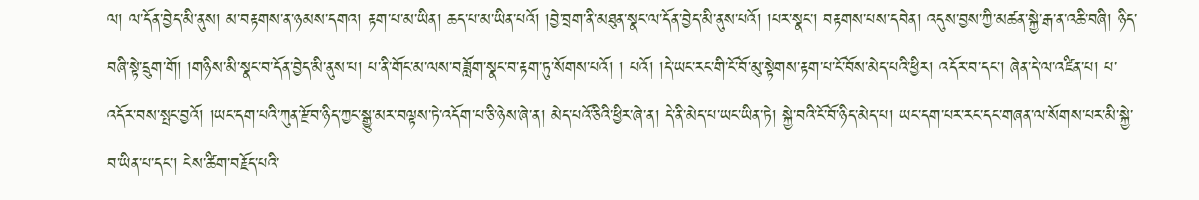ལ། ལ་དོན་བྱེད་མི་ནུས། མ་བརྟགས་ན་ཉམས་དགའ། རྟག་པ་མ་ཡིན། ཆད་པ་མ་ཡིན་པའོ། །བྱེ་བྲག་ནི་མཐུན་སྣང་ལ་དོན་བྱེད་མི་ནུས་པའོ། །པར་སྣང་། བརྟགས་པས་དབེན། འདུས་བྱས་ཀྱི་མཚན་སྐྱེ་རྒ་ན་འཆི་བཞི། ཉིད་བཞི་སྟེ་དྲུག་གོ། །གཉིས་མི་སྣང་བ་དོན་བྱེད་མི་ནུས་པ། པ་ནི་གོང་མ་ལས་བཟློག་སྣང་བ་རྟག་ཏུ་སོགས་པའོ། ། པའོ། །དེ་ཡང་རང་གི་ངོ་བོ་མུ་སྟེགས་རྟག་པ་ངོ་བོས་མེད་པའི་ཕྱིར། འདོར་བ་དང་། ཞེན་དེ་ལ་འཛིན་པ། པ་འདོར་བས་སྤང་བྱའོ། །ཡང་དག་པའི་ཀུན་རྫོབ་ཉིད་ཀྱང་སྒྱུ་མར་བལྟས་ཏེ་འདོག་པ་ཅི་ཉེས་ཞེ་ན། མེད་པའོ་ཅིའི་ཕྱིར་ཞེ་ན། དེ་ནི་མེད་པ་ཡང་ཡིན་ཏེ། སྐྱེ་བའི་ངོ་བོ་ཉིད་མེད་པ། ཡང་དག་པར་རང་དང་གཞན་ལ་སོགས་པར་མི་སྐྱེ་བ་ཡིན་པ་དང་། ངེས་ཚིག་བརྗོད་པའི་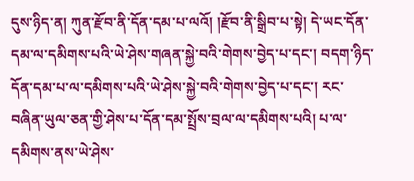དུས་ཉིད་ན། ཀུན་རྫོབ་ནི་དོན་དམ་པ་ལའོ། །རྫོབ་ནི་སྒྲིབ་པ་སྟེ། དེ་ཡང་དོན་དམ་ལ་དམིགས་པའི་ཡེ་ཤེས་གཞན་སྐྱེ་བའི་གེགས་བྱེད་པ་དང་། བདག་ཉིད་དོན་དམ་པ་ལ་དམིགས་པའི་ཡེ་ཤེས་སྐྱེ་བའི་གེགས་བྱེད་པ་དང་། རང་བཞིན་ཡུལ་ཅན་གྱི་ཤེས་པ་དོན་དམ་སྤྲོས་བྲལ་ལ་དམིགས་པའི། པ་ལ་དམིགས་ནས་ཡེ་ཤེས་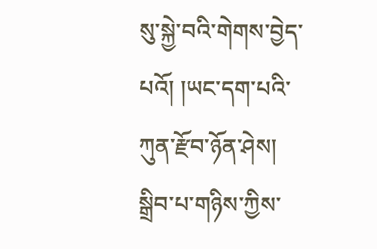སུ་སྐྱེ་བའི་གེགས་བྱེད་པའོ། །ཡང་དག་པའི་ཀུན་རྫོབ་ཉོན་ཤེས། སྒྲིབ་པ་གཉིས་ཀྱིས་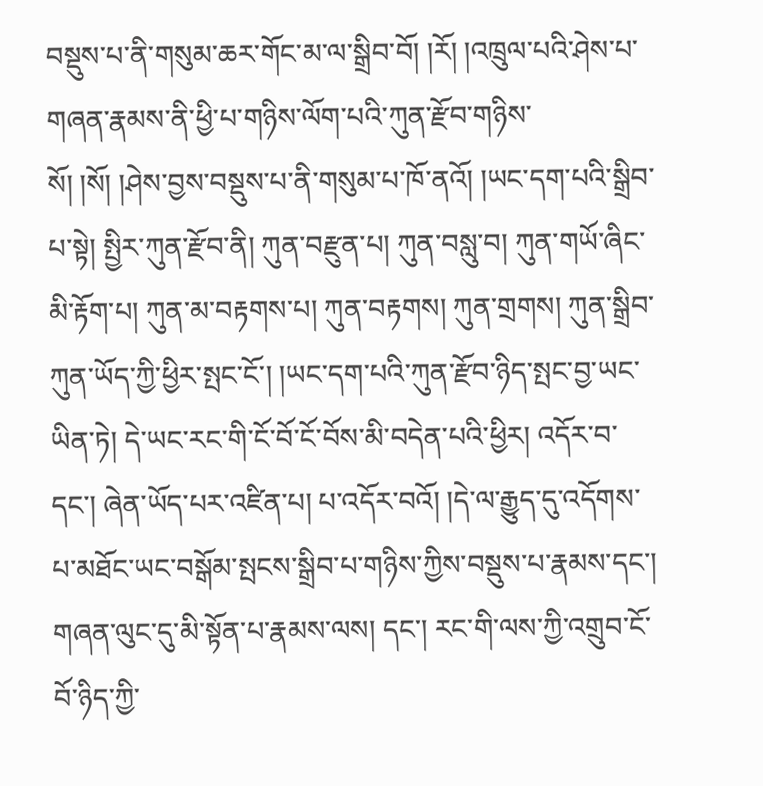བསྡུས་པ་ནི་གསུམ་ཆར་གོང་མ་ལ་སྒྲིབ་བོ། །རོ། །འཁྲུལ་པའི་ཤེས་པ་གཞན་རྣམས་ནི་ཕྱི་པ་གཉིས་ལོག་པའི་ཀུན་རྫོབ་གཉིས་སོ། །སོ། །ཤེས་བྱས་བསྡུས་པ་ནི་གསུམ་པ་ཁོ་ནའོ། །ཡང་དག་པའི་སྒྲིབ་པ་སྟེ། སྤྱིར་ཀུན་རྫོབ་ནི། ཀུན་བརྫུན་པ། ཀུན་བསླུ་བ། ཀུན་གཡོ་ཞིང་མི་རྟོག་པ། ཀུན་མ་བརྟགས་པ། ཀུན་བརྟགས། ཀུན་གྲགས། ཀུན་སྒྲིབ་ཀུན་ཡོད་ཀྱི་ཕྱིར་སྤང་ངོ་། །ཡང་དག་པའི་ཀུན་རྫོབ་ཉིད་སྤང་བྱ་ཡང་ཡིན་ཏེ། དེ་ཡང་རང་གི་ངོ་བོ་ངོ་བོས་མི་བདེན་པའི་ཕྱིར། འདོར་བ་དང་། ཞེན་ཡོད་པར་འཛིན་པ། པ་འདོར་བའོ། །དེ་ལ་རྒྱུད་དུ་འདོགས་པ་མཐོང་ཡང་བསྒོམ་སྤངས་སྒྲིབ་པ་གཉིས་ཀྱིས་བསྡུས་པ་རྣམས་དང་། གཞན་ལུང་དུ་མི་སྟོན་པ་རྣམས་ལས། དང་། རང་གི་ལས་ཀྱི་འགྲུབ་ངོ་བོ་ཉིད་ཀྱི་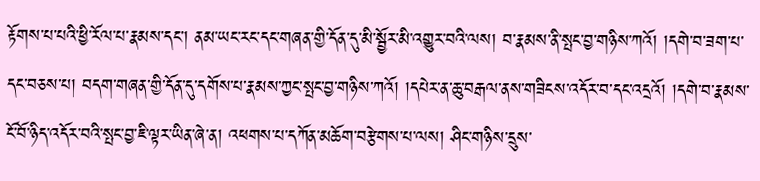རྟོགས་པ་པའི་ཕྱི་རོལ་པ་རྣམས་དང་། ནམ་ཡང་རང་དང་གཞན་གྱི་དོན་དུ་མི་སྦྱོར་མི་འགྱུར་བའི་ལས། བ་རྣམས་ནི་སྤང་བྱ་གཉིས་ཀའོ། །དགེ་བ་ཟག་པ་དང་བཅས་པ། བདག་གཞན་གྱི་དོན་དུ་དགོས་པ་རྣམས་ཀྱང་སྤང་བྱ་གཉིས་ཀའོ། །དཔེར་ན་ཆུ་བརྒལ་ནས་གཟིངས་འདོར་བ་དང་འདྲའོ། །དགེ་བ་རྣམས་ངོ་བོ་ཉིད་འདོར་བའི་སྤང་བྱ་ཇི་ལྟར་ཡིན་ཞེ་ན། འཕགས་པ་དཀོན་མཆོག་བརྩེགས་པ་ལས། ཤིང་གཉིས་དྲུས་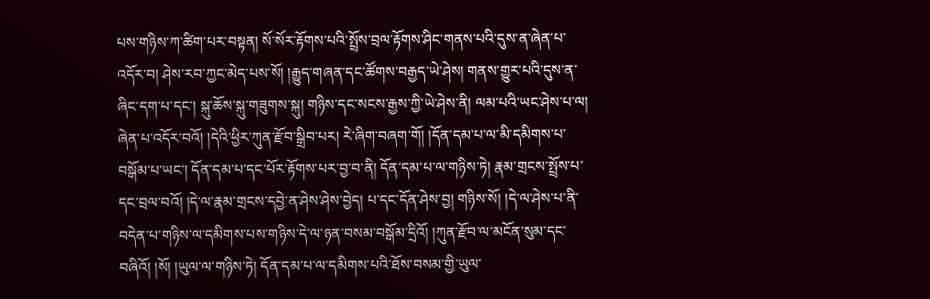པས་གཉིས་ཀ་ཚིག་པར་བསྟན། སོ་སོར་རྟོགས་པའི་སྤྲོས་བྲལ་རྟོགས་ཤིང་གནས་པའི་དུས་ན་ཞེན་པ་འདོར་བ། ཤེས་རབ་ཀྱང་མེད་པས་སོ། །རྒྱུད་གཞན་དང་ཚོགས་བརྒྱད་ཡེ་ཤེས། གནས་གྱུར་པའི་དུས་ན་ཞིང་དག་པ་དང་། སྐུ་ཆོས་སྐུ་གཟུགས་སྐུ། གཉིས་དང་སངས་རྒྱས་ཀྱི་ཡེ་ཤེས་ནི། ལམ་པའི་ཡང་ཤེས་པ་ལ། ཞེན་པ་འདོར་བའོ། །དེའི་ཕྱིར་ཀུན་རྫོབ་སྒྲིབ་པར། རེ་ཞིག་བཞག་གོ། །དོན་དམ་པ་ལ་མི་དམིགས་པ་བསྒོམ་པ་ཡང་། དོན་དམ་པ་དང་པོར་རྟོགས་པར་བྱ་བ་ནི། དོན་དམ་པ་ལ་གཉིས་ཏེ། རྣམ་གྲངས་སྤྲོས་པ་དང་བྲལ་བའོ། །དེ་ལ་རྣམ་གྲངས་དབྱེ་ན་ཤེས་ཤེས་བྱེད། པ་དང་དོན་ཤེས་བྱ། གཉིས་སོ། །དེ་ལ་ཤེས་པ་ནི་བདེན་པ་གཉིས་ལ་དམིགས་པས་གཉིས་དེ་ལ་ཉན་བསམ་བསྒོམ་དྲིའོ། །ཀུན་རྫོབ་ལ་མངོན་སུམ་དང་བཞིའོ། །སོ། །ཡུལ་ལ་གཉིས་ཏེ། དོན་དམ་པ་ལ་དམིགས་པའི་ཐོས་བསམ་གྱི་ཡུལ་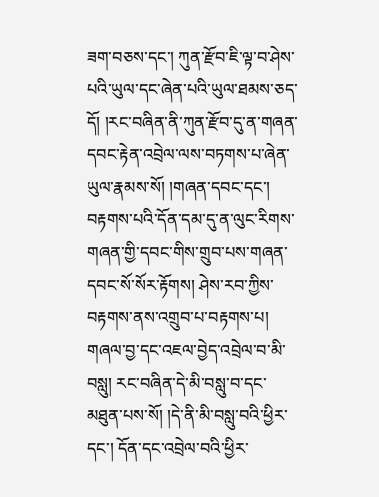ཟག་བཅས་དང་། ཀུན་རྫོབ་ཇི་ལྟ་བ་ཤེས་པའི་ཡུལ་དང་ཞེན་པའི་ཡུལ་ཐམས་ཅད་དོ། །རང་བཞིན་ནི་ཀུན་རྫོབ་དུ་ན་གཞན་དབང་རྟེན་འབྲེལ་ལས་བཏགས་པ་ཞེན་ཡུལ་རྣམས་སོ། །གཞན་དབང་དང་། བརྟགས་པའི་དོན་དམ་དུ་ན་ལུང་རིགས་གཞན་གྱི་དབང་གིས་གྲུབ་པས་གཞན་དབང་སོ་སོར་རྟོགས། ཤེས་རབ་ཀྱིས་བརྟགས་ནས་འགྲུབ་པ་བརྟགས་པ། གཞལ་བྱ་དང་འཇལ་བྱེད་འབྲེལ་བ་མི་བསླུ། རང་བཞིན་དེ་མི་བསླུ་བ་དང་མཐུན་པས་སོ། །དེ་ནི་མི་བསླུ་བའི་ཕྱིར་དང་། དོན་དང་འབྲེལ་བའི་ཕྱིར་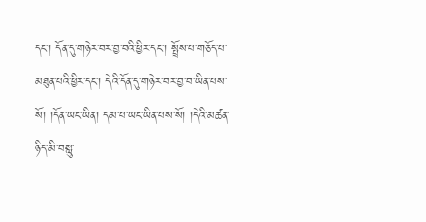དང་། དོན་དུ་གཉེར་བར་བྱ་བའི་ཕྱིར་དང་། སྤྲོས་པ་གཅོད་པ་མཐུན་པའི་ཕྱིར་དང་། དེའི་དོན་དུ་གཉེར་བར་བྱ་བ་ཡིན་པས་སོ། །དོན་ཡང་ཡིན། དམ་པ་ཡང་ཡིན་པས་སོ། །དེའི་མཚན་ཉིད་མི་བསླུ་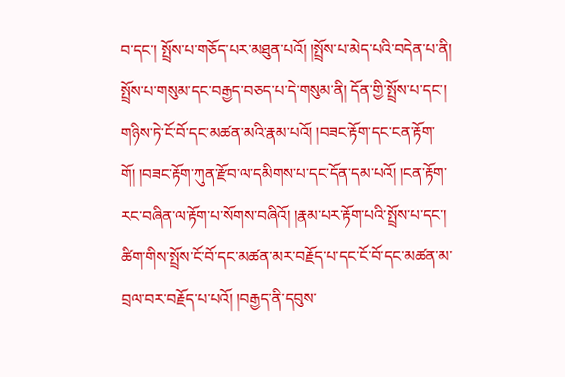བ་དང་། སྤྲོས་པ་གཅོད་པར་མཐུན་པའོ། །སྤྲོས་པ་མེད་པའི་བདེན་པ་ནི། སྤྲོས་པ་གསུམ་དང་བརྒྱད་བཅད་པ་དེ་གསུམ་ནི། དོན་གྱི་སྤྲོས་པ་དང་། གཉིས་ཏེ་ངོ་བོ་དང་མཚན་མའི་རྣམ་པའོ། །བཟང་རྟོག་དང་ངན་རྟོག་གོ། །བཟང་རྟོག་ཀུན་རྫོབ་ལ་དམིགས་པ་དང་དོན་དམ་པའོ། །ངན་རྟོག་རང་བཞིན་ལ་རྟོག་པ་སོགས་བཞིའོ། །རྣམ་པར་རྟོག་པའི་སྤྲོས་པ་དང་། ཚིག་གིས་སྤྲོས་ངོ་བོ་དང་མཚན་མར་བརྗོད་པ་དང་ངོ་བོ་དང་མཚན་མ་བྲལ་བར་བརྗོད་པ་པའོ། །བརྒྱད་ནི་དབུས་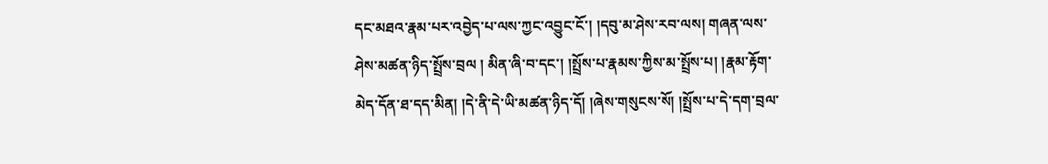དང་མཐའ་རྣམ་པར་འབྱེད་པ་ལས་ཀྱང་འབྱུང་ངོ་། །དབུ་མ་ཤེས་རབ་ལས། གཞན་ལས་ཤེས་མཚན་ཉིད་སྤྲོས་བྲལ ། མིན་ཞི་བ་དང་། །སྤྲོས་པ་རྣམས་ཀྱིས་མ་སྤྲོས་པ། །རྣམ་རྟོག་མེད་དོན་ཐ་དད་མིན། །དེ་ནི་དེ་ཡི་མཚན་ཉིད་དོ། །ཞེས་གསུངས་སོ། །སྤྲོས་པ་དེ་དག་བྲལ་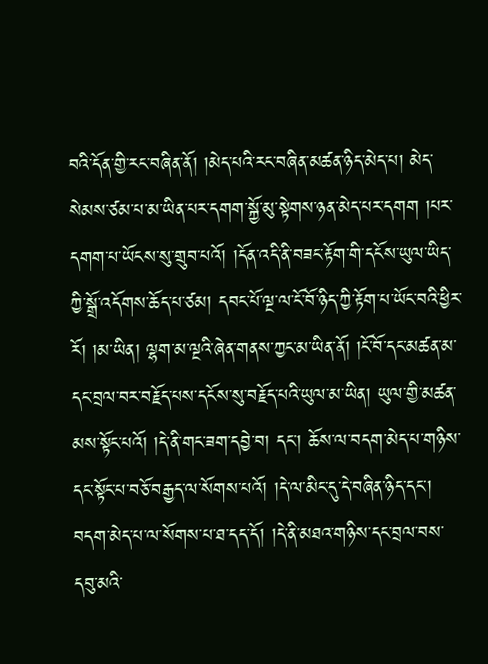བའི་དོན་གྱི་རང་བཞིན་ནོ། །མེད་པའི་རང་བཞིན་མཚན་ཉིད་མེད་པ། མེད་སེམས་ཙམ་པ་མ་ཡིན་པར་དགག་སྐྱོ་མུ་སྟེགས་ཉན་མེད་པར་དགག །པར་དགག་པ་ཡོངས་སུ་གྲུབ་པའོ། །དོན་འདི་ནི་བཟང་རྟོག་གི་དངོས་ཡུལ་ཡིད་ཀྱི་སྒྲོ་འདོགས་ཆོད་པ་ཙམ། དབང་པོ་ལྔ་ལ་ངོ་བོ་ཉིད་ཀྱི་རྟོག་པ་ཡོང་བའི་ཕྱིར་རོ། །མ་ཡིན། ལྷག་མ་ལྔའི་ཞེན་གནས་ཀྱང་མ་ཡིན་ནོ། །ངོ་བོ་དང་མཚན་མ་དང་བྲལ་བར་བརྗོད་པས་དངོས་སུ་བརྗོད་པའི་ཡུལ་མ་ཡིན། ཡུལ་གྱི་མཚན་མས་སྟོང་པའོ། །དེ་ནི་གང་ཟག་དབྱེ་བ། དང་། ཆོས་ལ་བདག་མེད་པ་གཉིས་དང་སྟོང་པ་བཅོ་བརྒྱད་ལ་སོགས་པའོ། །དེ་ལ་མིང་དུ་དེ་བཞིན་ཉིད་དང་། བདག་མེད་པ་ལ་སོགས་པ་ཐ་དད་དོ། །དེ་ནི་མཐའ་གཉིས་དང་བྲལ་བས་དབུ་མའི་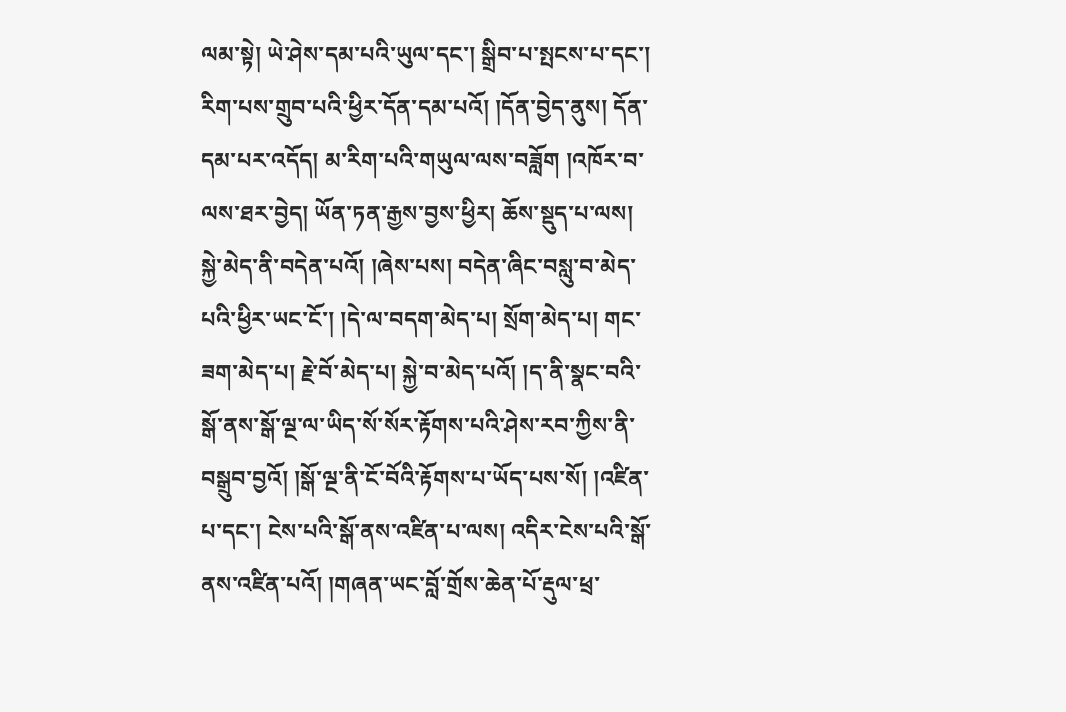ལམ་སྟེ། ཡེ་ཤེས་དམ་པའི་ཡུལ་དང་། སྒྲིབ་པ་སྤངས་པ་དང་། རིག་པས་གྲུབ་པའི་ཕྱིར་དོན་དམ་པའོ། །དོན་བྱེད་ནུས། དོན་དམ་པར་འདོད། མ་རིག་པའི་གཡུལ་ལས་བཟློག །འཁོར་བ་ལས་ཐར་བྱེད། ཡོན་ཏན་རྒྱས་བྱས་ཕྱིར། ཆོས་སྡུད་པ་ལས། སྐྱེ་མེད་ནི་བདེན་པའོ། །ཞེས་པས། བདེན་ཞིང་བསླུ་བ་མེད་པའི་ཕྱིར་ཡང་ངོ་། །དེ་ལ་བདག་མེད་པ། སྲོག་མེད་པ། གང་ཟག་མེད་པ། རྗེ་བོ་མེད་པ། སྐྱེ་བ་མེད་པའོ། །ད་ནི་སྣང་བའི་སྒོ་ནས་སྒོ་ལྔ་ལ་ཡིད་སོ་སོར་རྟོགས་པའི་ཤེས་རབ་ཀྱིས་ནི་བསྒྲུབ་བྱའོ། །སྒོ་ལྔ་ནི་ངོ་བོའི་རྟོགས་པ་ཡོད་པས་སོ། །འཛིན་པ་དང་། ངེས་པའི་སྒོ་ནས་འཛིན་པ་ལས། འདིར་ངེས་པའི་སྒོ་ནས་འཛིན་པའོ། །གཞན་ཡང་བློ་གྲོས་ཆེན་པོ་རྡུལ་ཕྲ་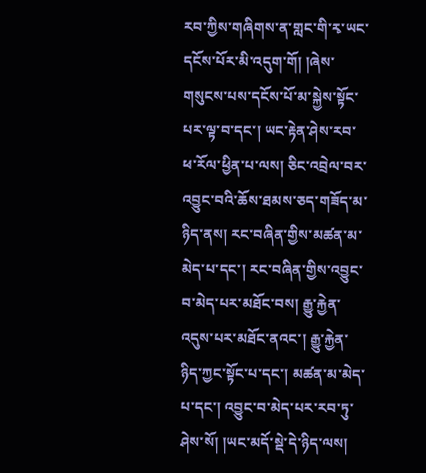རབ་ཀྱིས་གཞིགས་ན་གླང་གི་རྭ་ཡང་དངོས་པོར་མི་འདུག་གོ། །ཞེས་གསུངས་པས་དངོས་པོ་མ་སྐྱེས་སྟོང་པར་ལྟ་བ་དང་། ཡང་རྟེན་ཤེས་རབ་ཕ་རོལ་ཕྱིན་པ་ལས། ཅིང་འབྲེལ་བར་འབྱུང་བའི་ཆོས་ཐམས་ཅད་གཟོད་མ་ཉིད་ནས། རང་བཞིན་གྱིས་མཚན་མ་མེད་པ་དང་། རང་བཞིན་གྱིས་འབྱུང་བ་མེད་པར་མཐོང་བས། རྒྱུ་རྐྱེན་འདུས་པར་མཐོང་ནའང་། རྒྱུ་རྐྱེན་ཉིད་ཀྱང་སྟོང་པ་དང་། མཚན་མ་མེད་པ་དང་། འབྱུང་བ་མེད་པར་རབ་ཏུ་ཤེས་སོ། །ཡང་མདོ་སྡེ་དེ་ཉིད་ལས།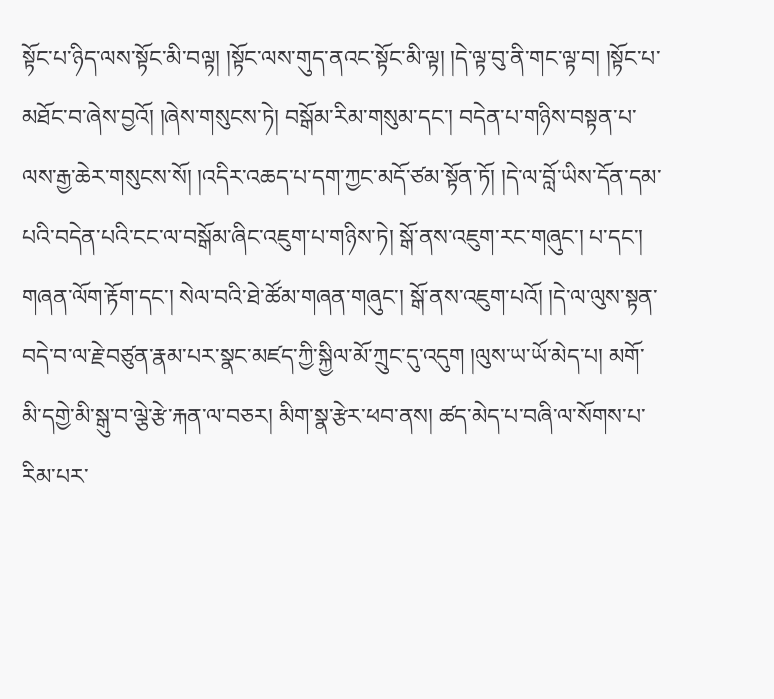སྟོང་པ་ཉིད་ལས་སྟོང་མི་བལྟ། །སྟོང་ལས་གུད་ནའང་སྟོང་མི་ལྟ། །དེ་ལྟ་བུ་ནི་གང་ལྟ་བ། །སྟོང་པ་མཐོང་བ་ཞེས་བྱའོ། །ཞེས་གསུངས་ཏེ། བསྒོམ་རིམ་གསུམ་དང་། བདེན་པ་གཉིས་བསྟན་པ་ལས་རྒྱ་ཆེར་གསུངས་སོ། །འདིར་འཆད་པ་དག་ཀྱང་མདོ་ཙམ་སྟོན་ཏོ། །དེ་ལ་བློ་ཡིས་དོན་དམ་པའི་བདེན་པའི་ངང་ལ་བསྒོམ་ཞིང་འཇུག་པ་གཉིས་ཏེ། སྒོ་ནས་འཇུག་རང་གཞུང་། པ་དང་། གཞན་ལོག་རྟོག་དང་། སེལ་བའི་ཐེ་ཚོམ་གཞན་གཞུང་། སྒོ་ནས་འཇུག་པའོ། །དེ་ལ་ལུས་སྟན་བདེ་བ་ལ་རྗེ་བཙུན་རྣམ་པར་སྣང་མཛད་ཀྱི་སྐྱིལ་མོ་ཀྲུང་དུ་འདུག །ལུས་ཡ་ཡོ་མེད་པ། མགོ་མི་དགྱེ་མི་སྒུ་བ་ལྕེ་རྩེ་རྐན་ལ་བཅར། མིག་སྣ་རྩེར་ཕབ་ནས། ཚད་མེད་པ་བཞི་ལ་སོགས་པ་རིམ་པར་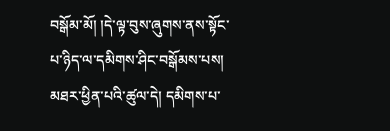བསྒོམ་མོ། །དེ་ལྟ་བུས་ཞུགས་ནས་སྟོང་པ་ཉིད་ལ་དམིགས་ཤིང་བསྒོམས་པས། མཐར་ཕྱིན་པའི་ཚུལ་དེ། དམིགས་པ་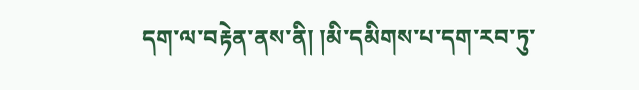དག་ལ་བརྟེན་ནས་ནི། །མི་དམིགས་པ་དག་རབ་ཏུ་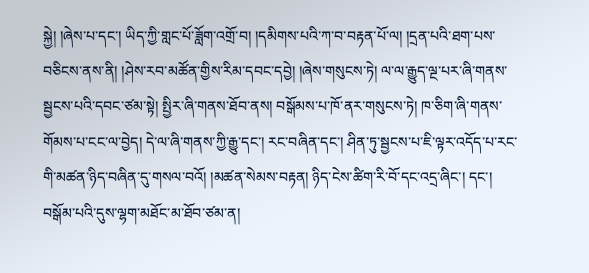སྐྱེ། །ཞེས་པ་དང་། ཡིད་ཀྱི་གླང་པོ་ཟློག་འགྲོ་བ། །དམིགས་པའི་ཀ་བ་བརྟན་པོ་ལ། །དྲན་པའི་ཐག་པས་བཅིངས་ནས་ནི། །ཤེས་རབ་མཚོན་གྱིས་རིམ་དབང་དབྱེ། །ཞེས་གསུངས་ཏེ། ལ་ལ་རྒྱུད་ལྔ་པར་ཞི་གནས་སྦྱངས་པའི་དབང་ཙམ་སྟེ། སྤྱིར་ཞི་གནས་ཐོབ་ནས། བསྒོམས་པ་ཁོ་ནར་གསུངས་ཏེ། ཁ་ཅིག་ཞི་གནས་གོམས་པ་ངང་ལ་བྱེད། དེ་ལ་ཞི་གནས་ཀྱི་རྒྱུ་དང་། རང་བཞིན་དང་། ཤིན་ཏུ་སྦྱངས་པ་ཇི་ལྟར་འདོད་པ་རང་གི་མཚན་ཉིད་བཞིན་དུ་གསལ་བའོ། །མཚན་སེམས་བརྟན། ཉིད་ངེས་ཚིག་རི་བོ་དང་འདྲ་ཞིང་། དང་། བསྒོམ་པའི་དུས་ལྷག་མཐོང་མ་ཐོབ་ཙམ་ན།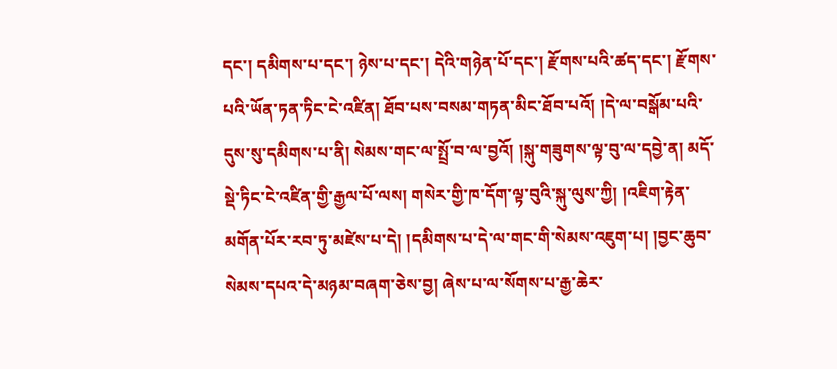དང་། དམིགས་པ་དང་། ཉེས་པ་དང་། དེའི་གཉེན་པོ་དང་། རྫོགས་པའི་ཚད་དང་། རྫོགས་པའི་ཡོན་ཏན་ཏིང་ངེ་འཛིན། ཐོབ་པས་བསམ་གཏན་མིང་ཐོབ་པའོ། །དེ་ལ་བསྒོམ་པའི་དུས་སུ་དམིགས་པ་ནི། སེམས་གང་ལ་སྤྲོ་བ་ལ་བྱའོ། །སྐུ་གཟུགས་ལྟ་བུ་ལ་དབྱེ་ན། མདོ་སྡེ་ཏིང་ངེ་འཛིན་གྱི་རྒྱལ་པོ་ལས། གསེར་གྱི་ཁ་དོག་ལྟ་བུའི་སྐུ་ལུས་ཀྱི། །འཇིག་རྟེན་མགོན་པོར་རབ་ཏུ་མཛེས་པ་དེ། །དམིགས་པ་དེ་ལ་གང་གི་སེམས་འཇུག་པ། །བྱང་ཆུབ་སེམས་དཔའ་དེ་མཉམ་བཞག་ཅེས་བྱ། ཞེས་པ་ལ་སོགས་པ་རྒྱ་ཆེར་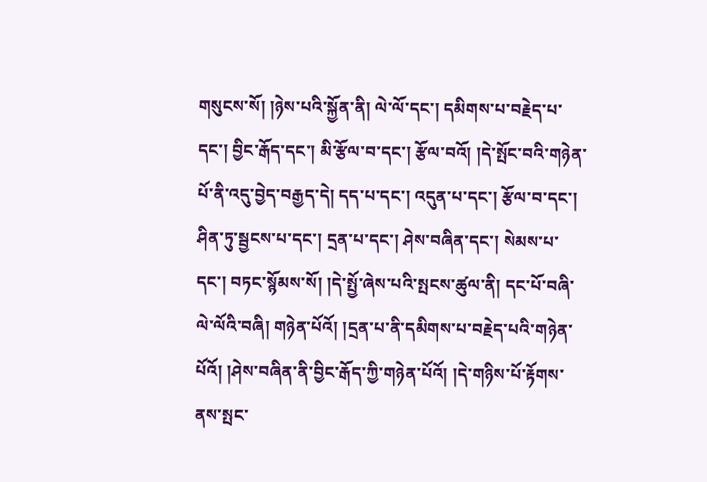གསུངས་སོ། །ཉེས་པའི་སྐྱོན་ནི། ལེ་ལོ་དང་། དམིགས་པ་བརྗེད་པ་དང་། བྱིང་རྒོད་དང་། མི་རྩོལ་བ་དང་། རྩོལ་བའོ། །དེ་སྤོང་བའི་གཉེན་པོ་ནི་འདུ་བྱེད་བརྒྱད་དེ། དད་པ་དང་། འདུན་པ་དང་། རྩོལ་བ་དང་། ཤིན་ཏུ་སྦྱངས་པ་དང་། དྲན་པ་དང་། ཤེས་བཞིན་དང་། སེམས་པ་དང་། བཏང་སྙོམས་སོ། །དེ་སྤྱོ་ཞེས་པའི་སྤངས་ཚུལ་ནི། དང་པོ་བཞི་ལེ་ལོའི་བཞི། གཉེན་པོའོ། །དྲན་པ་ནི་དམིགས་པ་བརྗེད་པའི་གཉེན་པོའོ། །ཤེས་བཞིན་ནི་བྱིང་རྒོད་ཀྱི་གཉེན་པོའོ། །དེ་གཉིས་པོ་རྟོགས་ནས་སྤང་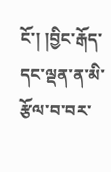ངོ་། །བྱིང་རྒོད་དང་ལྡན་ན་མི་རྩོལ་བ་བར་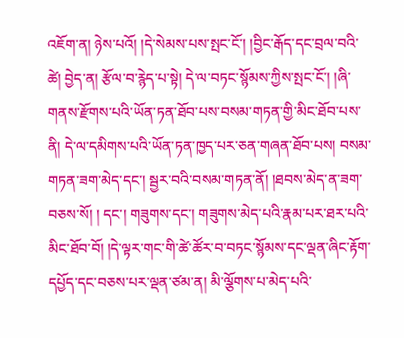འཇོག་ན། ཉེས་པའོ། །དེ་སེམས་པས་སྤང་ངོ་། །བྱིང་རྒོད་དང་བྲལ་བའི་ཚེ། བྱེད་ན། རྩོལ་བ་རྙེད་པ་སྟེ། དེ་ལ་བཏང་སྙོམས་ཀྱིས་སྤང་ངོ་། །ཞི་གནས་རྫོགས་པའི་ཡོན་ཏན་ཐོབ་པས་བསམ་གཏན་གྱི་མིང་ཐོབ་པས་ནི། དེ་ལ་དམིགས་པའི་ཡོན་ཏན་ཁྱད་པར་ཅན་གཞན་ཐོབ་པས། བསམ་གཏན་ཟག་མེད་དང་། སྦྱར་བའི་བསམ་གཏན་ནོ། །ཐབས་མེད་ན་ཟག་བཅས་སོ། ། དང་། གཟུགས་དང་། གཟུགས་མེད་པའི་རྣམ་པར་ཐར་པའི་མིང་ཐོབ་བོ། །དེ་ལྟར་གང་གི་ཚེ་ཚོར་བ་བཏང་སྙོམས་དང་ལྡན་ཞིང་རྟོག་དཔྱོད་དང་བཅས་པར་ལྡན་ཙམ་ན། མི་ལྕོགས་པ་མེད་པའི་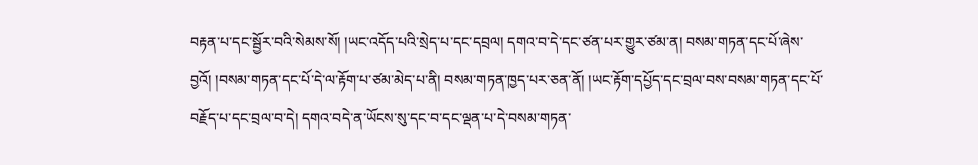བརྟན་པ་དང་སྦྱོར་བའི་སེམས་སོ། །ཡང་འདོད་པའི་སྲེད་པ་དང་དབྲལ། དགའ་བ་དེ་དང་ཙན་པར་གྱུར་ཙམ་ན། བསམ་གཏན་དང་པོ་ཞེས་བྱའོ། །བསམ་གཏན་དང་པོ་དེ་ལ་རྟོག་པ་ཙམ་མེད་པ་ནི། བསམ་གཏན་ཁྱད་པར་ཅན་ནོ། །ཡང་རྟོག་དཔྱོད་དང་བྲལ་བས་བསམ་གཏན་དང་པོ་བརྗོད་པ་དང་བྲལ་བ་དེ། དགའ་བདེ་ན་ཡོངས་སུ་དང་བ་དང་ལྡན་པ་དེ་བསམ་གཏན་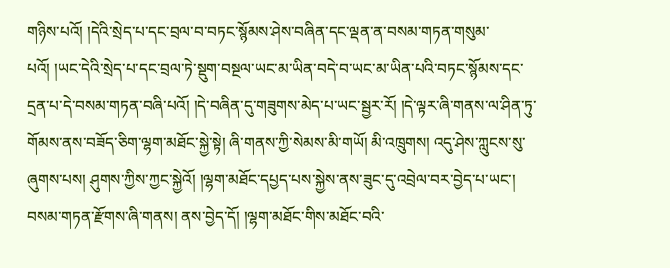གཉིས་པའོ། །དེའི་སྲེད་པ་དང་བྲལ་བ་བཏང་སྙོམས་ཤེས་བཞིན་དང་ལྡན་ན་བསམ་གཏན་གསུམ་པའོ། །ཡང་དེའི་སྲེད་པ་དང་བྲལ་ཏེ་སྡུག་བསྔལ་ཡང་མ་ཡིན་བདེ་བ་ཡང་མ་ཡིན་པའི་བཏང་སྙོམས་དང་དྲན་པ་དེ་བསམ་གཏན་བཞི་པའོ། །དེ་བཞིན་དུ་གཟུགས་མེད་པ་ཡང་སྦྱར་རོ། །དེ་ལྟར་ཞི་གནས་ལ་ཤིན་ཏུ་གོམས་ནས་བཟོད་ཅིག་ལྷག་མཐོང་སྐྱེ་སྟེ། ཞི་གནས་ཀྱི་སེམས་མི་གཡོ། མི་འཁྲུགས། འདུ་ཤེས་ཀླུངས་སུ་ཞུགས་པས། ཤུགས་ཀྱིས་ཀྱང་སྐྱེའོ། །ལྷག་མཐོང་དཔྱད་པས་སྐྱེས་ནས་ཟུང་དུ་འབྲེལ་བར་བྱེད་པ་ཡང་། བསམ་གཏན་རྫོགས་ཞི་གནས། ནས་བྱེད་དོ། །ལྷག་མཐོང་གིས་མཐོང་བའི་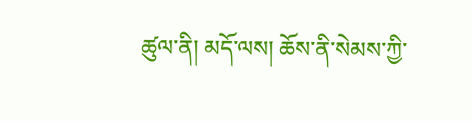ཚུལ་ནི། མདོ་ལས། ཆོས་ནི་སེམས་ཀྱི་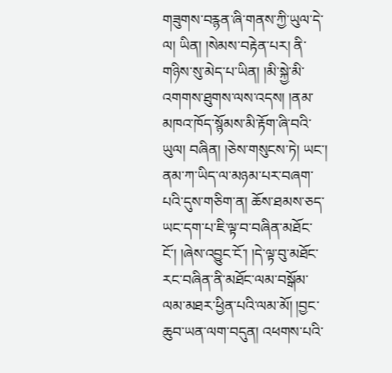གཟུགས་བརྙན་ཞི་གནས་ཀྱི་ཡུལ་དེ་ལ། ཡིན། །སེམས་བརྟེན་པར། ནི་གཉིས་སུ་མེད་པ་ཡིན། །མི་སྐྱེ་མི་འགགས་ཐུགས་ལས་འདས། །ནམ་མཁའ་ཁོད་སྙོམས་མི་རྟོག་ཞི་བའི་ཡུལ། བཞིན། །ཅེས་གསུངས་ཏེ། ཡང་། ནམ་ཀ་ཡིད་ལ་མཉམ་པར་བཞག་པའི་དུས་གཅིག་ན། ཆོས་ཐམས་ཅད་ཡང་དག་པ་ཇི་ལྟ་བ་བཞིན་མཐོང་ངོ་། །ཞེས་འབྱུང་ངོ་། །དེ་ལྟ་བུ་མཐོང་རང་བཞིན་ནི་མཐོང་ལམ་བསྒོམ་ལམ་མཐར་ཕྱིན་པའི་ལམ་མོ། །བྱང་ཆུབ་ཡན་ལག་བདུན། འཕགས་པའི་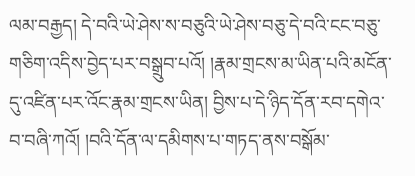ལམ་བརྒྱད། དེ་བའི་ཡེ་ཤེས་ས་བཅུའི་ཡེ་ཤེས་བཅུ་དེ་བའི་ངང་བཅུ་གཅིག་འདིས་བྱེད་པར་བསྒྲུབ་པའོ། །རྣམ་གྲངས་མ་ཡིན་པའི་མངོན་དུ་འཛིན་པར་འོང་རྣམ་གྲངས་ཡིན། བྱིས་པ་དེ་ཉིད་དོན་རབ་དགེའ་བ་བཞི་ཀའོ། །བའི་དོན་ལ་དམིགས་པ་གཏད་ནས་བསྒོམ་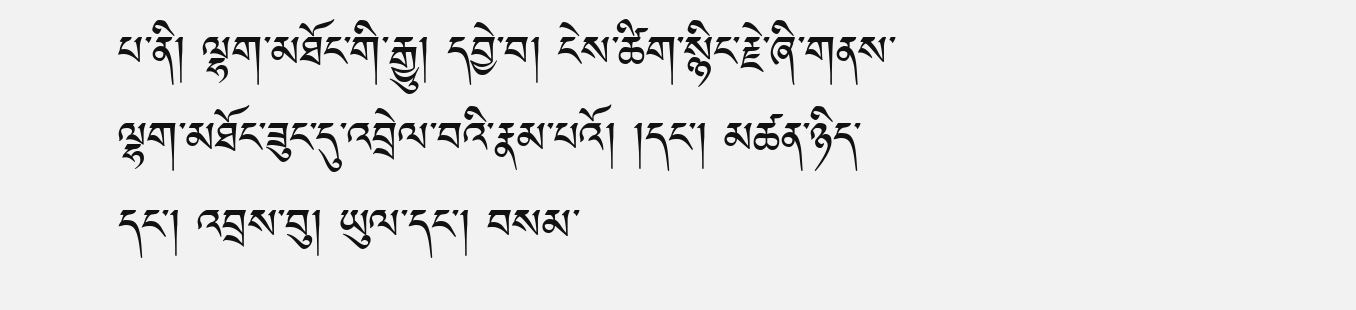པ་ནི། ལྷག་མཐོང་གི་རྒྱུ། དབྱེ་བ། ངེས་ཚིག་སྙིང་རྗེ་ཞི་གནས་ལྷག་མཐོང་ཟུང་དུ་འབྲེལ་བའི་རྣམ་པའོ། །དང་། མཚན་ཉིད་དང་། འབྲས་བུ། ཡུལ་དང་། བསམ་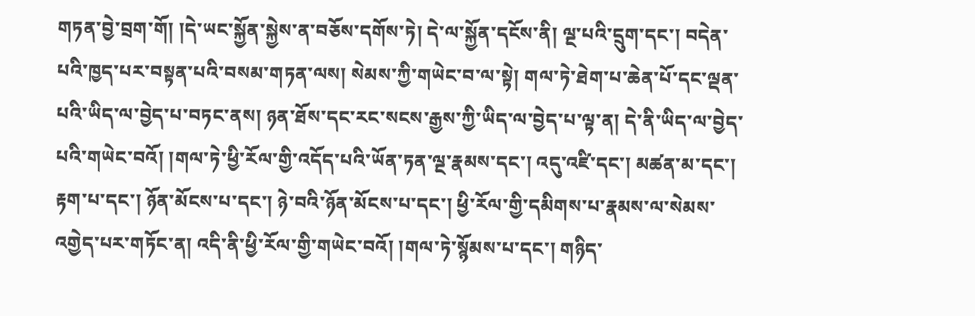གཏན་བྱེ་བྲག་གོ། །དེ་ཡང་སྐྱོན་སྐྱེས་ན་བཅོས་དགོས་ཏེ། དེ་ལ་སྐྱོན་དངོས་ནི། ལྔ་པའི་དྲུག་དང་། བདེན་པའི་ཁྱད་པར་བསྟན་པའི་བསམ་གཏན་ལས། སེམས་ཀྱི་གཡེང་བ་ལ་སྟེ། གལ་ཏེ་ཐེག་པ་ཆེན་པོ་དང་ལྡན་པའི་ཡིད་ལ་བྱེད་པ་བཏང་ནས། ཉན་ཐོས་དང་རང་སངས་རྒྱས་ཀྱི་ཡིད་ལ་བྱེད་པ་ལྟ་ན། དེ་ནི་ཡིད་ལ་བྱེད་པའི་གཡེང་བའོ། །གལ་ཏེ་ཕྱི་རོལ་གྱི་འདོད་པའི་ཡོན་ཏན་ལྔ་རྣམས་དང་། འདུ་འཛི་དང་། མཚན་མ་དང་། རྟག་པ་དང་། ཉོན་མོངས་པ་དང་། ཉེ་བའི་ཉོན་མོངས་པ་དང་། ཕྱི་རོལ་གྱི་དམིགས་པ་རྣམས་ལ་སེམས་འགྱེད་པར་གཏོང་ན། འདི་ནི་ཕྱི་རོལ་གྱི་གཡེང་བའོ། །གལ་ཏེ་སྙོམས་པ་དང་། གཉིད་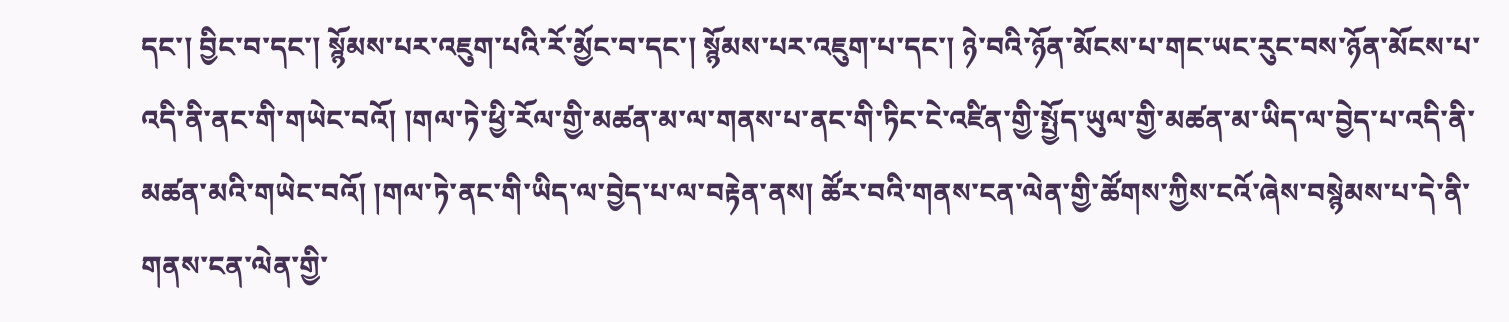དང་། བྱིང་བ་དང་། སྙོམས་པར་འཇུག་པའི་རོ་མྱོང་བ་དང་། སྙོམས་པར་འཇུག་པ་དང་། ཉེ་བའི་ཉོན་མོངས་པ་གང་ཡང་རུང་བས་ཉོན་མོངས་པ་འདི་ནི་ནང་གི་གཡེང་བའོ། །གལ་ཏེ་ཕྱི་རོལ་གྱི་མཚན་མ་ལ་གནས་པ་ནང་གི་ཏིང་ངེ་འཛིན་གྱི་སྤྱོད་ཡུལ་གྱི་མཚན་མ་ཡིད་ལ་བྱེད་པ་འདི་ནི་མཚན་མའི་གཡེང་བའོ། །གལ་ཏེ་ནང་གི་ཡིད་ལ་བྱེད་པ་ལ་བརྟེན་ནས། ཚོར་བའི་གནས་ངན་ལེན་གྱི་ཚོགས་ཀྱིས་ངའོ་ཞེས་བསྙེམས་པ་དེ་ནི་གནས་ངན་ལེན་གྱི་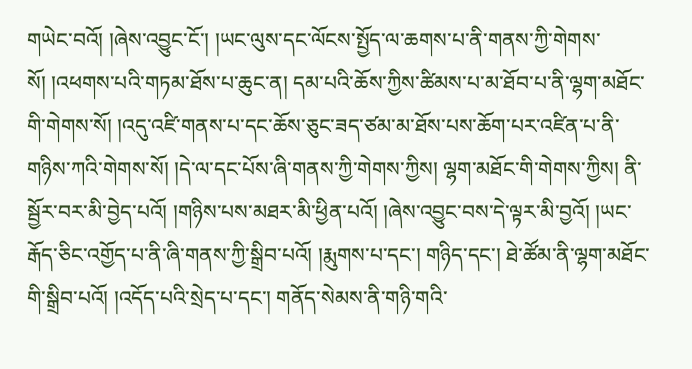གཡེང་བའོ། །ཞེས་འབྱུང་ངོ་། །ཡང་ལུས་དང་ལོངས་སྤྱོད་ལ་ཆགས་པ་ནི་གནས་ཀྱི་གེགས་སོ། །འཕགས་པའི་གཏམ་ཐོས་པ་ཆུང་ན། དམ་པའི་ཆོས་ཀྱིས་ཚིམས་པ་མ་ཐོབ་པ་ནི་ལྷག་མཐོང་གི་གེགས་སོ། །འདུ་འཛི་གནས་པ་དང་ཆོས་ཅུང་ཟད་ཙམ་མ་ཐོས་པས་ཆོག་པར་འཛིན་པ་ནི་གཉིས་ཀའི་གེགས་སོ། །དེ་ལ་དང་པོས་ཞི་གནས་ཀྱི་གེགས་ཀྱིས། ལྷག་མཐོང་གི་གེགས་ཀྱིས། ནི་སྦྱོར་བར་མི་བྱེད་པའོ། །གཉིས་པས་མཐར་མི་ཕྱིན་པའོ། །ཞེས་འབྱུང་བས་དེ་ལྟར་མི་བྱའོ། །ཡང་རྒོད་ཅིང་འགྱོད་པ་ནི་ཞི་གནས་ཀྱི་སྒྲིབ་པའོ། །རྨུགས་པ་དང་། གཉིད་དང་། ཐེ་ཚོམ་ནི་ལྷག་མཐོང་གི་སྒྲིབ་པའོ། །འདོད་པའི་སྲེད་པ་དང་། གནོད་སེམས་ནི་གཉི་གའི་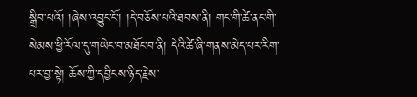སྒྲིབ་པའོ། །ཞེས་འབྱུང་ངོ་། །དེ་བཅོས་པའི་ཐབས་ནི། གང་གི་ཚེ་ནང་གི་སེམས་ཕྱི་རོལ་དུ་གཡེང་བ་མཐོང་བ་ནི། དེའི་ཚེ་ཞི་གནས་མེད་པར་རིག་པར་བྱ་སྟེ། ཆོས་ཀྱི་དབྱིངས་ཉིད་རྗེས་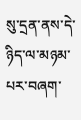སུ་དྲན་ནས་དེ་ཉིད་ལ་མཉམ་པར་བཞག་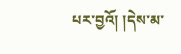པར་བྱའོ། །དེས་མ་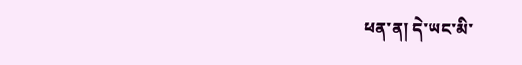ཕན་ན། དེ་ཡང་མི་